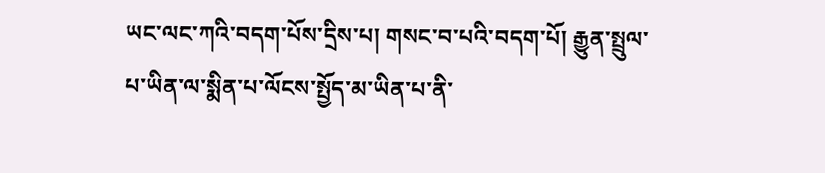ཡང་ལང་ཀའི་བདག་པོས་དྲིས་པ། གསང་བ་པའི་བདག་པོ། རྒྱུན་སྤྲུལ་པ་ཡིན་ལ་སྨིན་པ་ལོངས་སྤྱོད་མ་ཡིན་པ་ནི་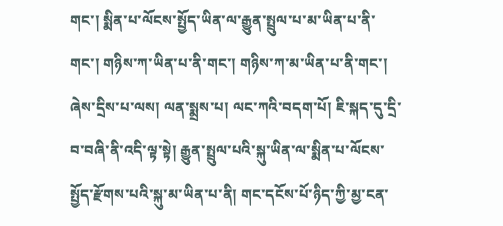གང་། སྨིན་པ་ལོངས་སྤྱོད་ཡིན་ལ་རྒྱུན་སྤྲུལ་པ་མ་ཡིན་པ་ནི་གང་། གཉིས་ཀ་ཡིན་པ་ནི་གང་། གཉིས་ཀ་མ་ཡིན་པ་ནི་གང་། ཞེས་དྲིས་པ་ལས། ལན་སྨྲས་པ། ལང་ཀའི་བདག་པོ། ཇི་སྐད་དུ་དྲི་བ་བཞི་ནི་འདི་ལྟ་སྟེ། རྒྱུན་སྤྲུལ་པའི་སྐུ་ཡིན་ལ་སྨིན་པ་ལོངས་སྤྱོད་རྫོགས་པའི་སྐུ་མ་ཡིན་པ་ནི། གང་དངོས་པོ་ཉིད་ཀྱི་མྱ་ངན་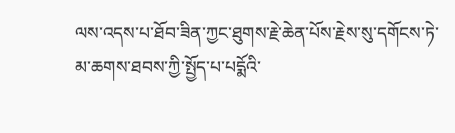ལས་འདས་པ་ཐོབ་ཟིན་ཀྱང་ཐུགས་རྗེ་ཆེན་པོས་རྗེས་སུ་དགོངས་ཏེ་མ་ཆགས་ཐབས་ཀྱི་སྤྱོད་པ་པདྨོའི་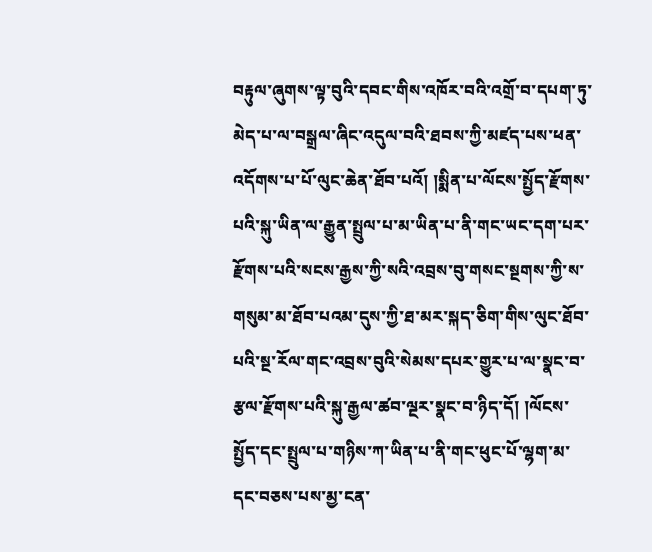བརྟུལ་ཞུགས་ལྟ་བུའི་དབང་གིས་འཁོར་བའི་འགྲོ་བ་དཔག་ཏུ་མེད་པ་ལ་བསྒྲལ་ཞིང་འདུལ་བའི་ཐབས་ཀྱི་མཛད་པས་ཕན་འདོགས་པ་པོ་ལུང་ཆེན་ཐོབ་པའོ། །སྨིན་པ་ལོངས་སྤྱོད་རྫོགས་པའི་སྐུ་ཡིན་ལ་རྒྱུན་སྤྲུལ་པ་མ་ཡིན་པ་ནི་གང་ཡང་དག་པར་རྫོགས་པའི་སངས་རྒྱས་ཀྱི་སའི་འབྲས་བུ་གསང་སྔགས་ཀྱི་ས་གསུམ་མ་ཐོབ་པའམ་དུས་ཀྱི་ཐ་མར་སྐད་ཅིག་གིས་ལུང་ཐོབ་པའི་སྔ་རོལ་གང་འབྲས་བུའི་སེམས་དཔར་གྱུར་པ་ལ་སྣང་བ་རྩལ་རྫོགས་པའི་སྐུ་རྒྱལ་ཚབ་ལྔར་སྣང་བ་ཉིད་དོ། །ལོངས་སྤྱོད་དང་སྤྲུལ་པ་གཉིས་ཀ་ཡིན་པ་ནི་གང་ཕུང་པོ་ལྷག་མ་དང་བཅས་པས་མྱ་ངན་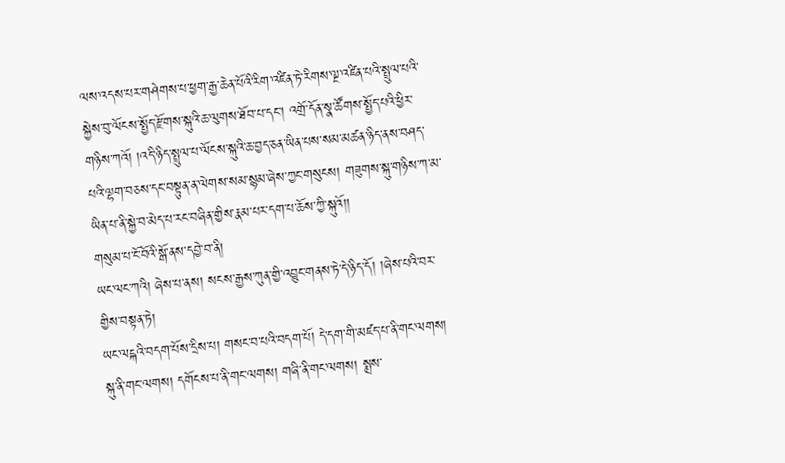ལས་འདས་པར་གཤེགས་པ་ཕྱག་རྒྱ་ཆེན་པོའི་རིག་འཛིན་ཏེ་རིགས་ལྔ་འཛིན་པའི་སྤྲུལ་པའི་སྐྱེས་བུ་ལོངས་སྤྱོད་རྫོགས་སྐུའི་ཆ་ལུགས་ཐོབ་པ་དང་། འགྲོ་དོན་སྣ་ཚོགས་སྤྱོད་པའི་ཕྱིར་གཉིས་ཀའོ། །འདི་ཉིད་སྤྲུལ་པ་ལོངས་སྐུའི་ཆ་བྱད་ཅན་ཡིན་པས་སམ་མཚན་ཉིད་ནས་བཤད་པའི་ལྷག་བཅས་དང་བསྟུན་ན་ལེགས་སམ་སྙམ་ཞེས་ཀྱང་གསུངས། གཟུགས་སྐུ་གཉིས་ཀ་མ་ཡིན་པ་ནི་སྐྱེ་བ་མེད་པ་རང་བཞིན་གྱིས་རྣམ་པར་དག་པ་ཆོས་ཀྱི་སྐུའོ།།
གསུམ་པ་ངོ་བོའི་སྒོ་ནས་དབྱེ་བ་ནི།
ཡང་ལང་ཀའི། ཞེས་པ་ནས། སངས་རྒྱས་ཀུན་གྱི་འབྱུང་གནས་ཏེ་དེ་ཉིད་དོ། །ཞེས་པའི་བར་གྱིས་བསྟན་ཏེ།
ཡང་ལངྐའི་བདག་པོས་དྲིས་པ། གསང་བ་པའི་བདག་པོ། དེ་དག་གི་མཛད་པ་ནི་གང་ལགས། སྐུ་ནི་གང་ལགས། དགོངས་པ་ནི་གང་ལགས། གཞི་ནི་གང་ལགས། སྨྲས་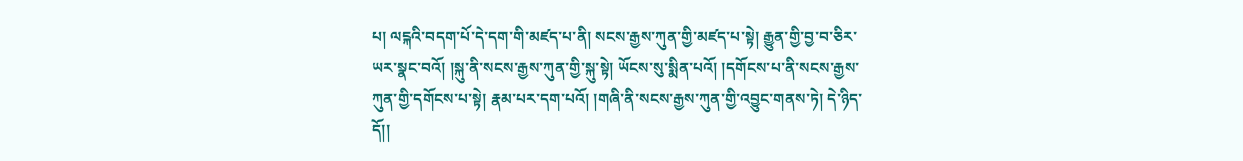པ། ལངྐའི་བདག་པོ་དེ་དག་གི་མཛད་པ་ནི། སངས་རྒྱས་ཀུན་གྱི་མཛད་པ་སྟེ། རྒྱུན་གྱི་བྱ་བ་ཅིར་ཡར་སྣང་བའོ། །སྐུ་ནི་སངས་རྒྱས་ཀུན་གྱི་སྐུ་སྟེ། ཡོངས་སུ་སྨིན་པའོ། །དགོངས་པ་ནི་སངས་རྒྱས་ཀུན་གྱི་དགོངས་པ་སྟེ། རྣམ་པར་དག་པའོ། །གཞི་ནི་སངས་རྒྱས་ཀུན་གྱི་འབྱུང་གནས་ཏེ། དེ་ཉིད་དོ།།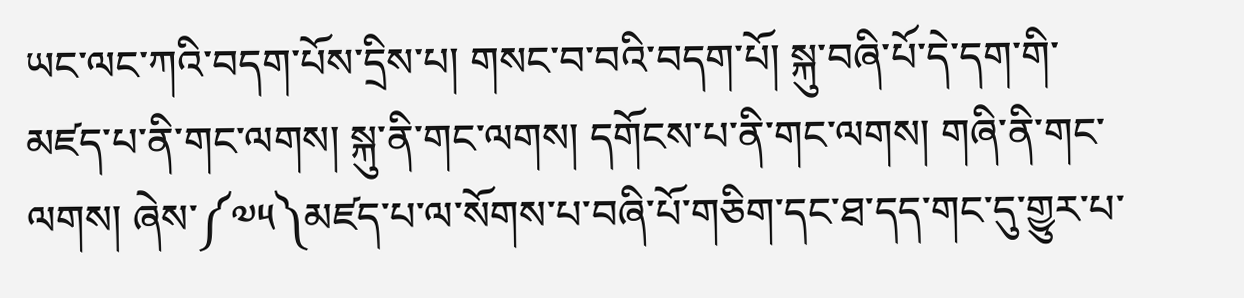ཡང་ལང་ཀའི་བདག་པོས་དྲིས་པ། གསང་བ་བའི་བདག་པོ། སྐུ་བཞི་པོ་དེ་དག་གི་མཛད་པ་ནི་གང་ལགས། སྐུ་ནི་གང་ལགས། དགོངས་པ་ནི་གང་ལགས། གཞི་ནི་གང་ལགས། ཞེས་༼༧༥༽མཛད་པ་ལ་སོགས་པ་བཞི་པོ་གཅིག་དང་ཐ་དད་གང་དུ་གྱུར་པ་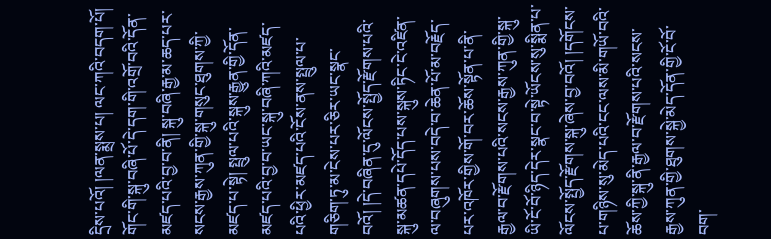དྲིས་པའོ། །ལན་སྨྲས་པ། ལང་ཀའི་བདག་པོ། གོང་གི་སྐུ་བཞི་པོ་དེ་དག་གི་འགྲོ་བའི་དོན་མཛད་པའི་བྱ་བ་ནི། སྐུ་བཞི་རྒྱ་མ་ཆད་པར་སངས་རྒྱས་ཀུན་གྱི་སྐུ་གསུང་ཐུགས་ཀྱི་མཛད་པ་སྟེ། སྤྲུལ་པའི་སྐུས་རྒྱུན་གྱི་དོན་མཛད་པའི་བྱ་བ་ཡང་སྐུ་བཞི་ཀའི་མཛད་པའི་ཕྱིར་མཛད་པའི་ངོས་ནས་སྤྲུལ་པ་གཅིག་ཏུ་མ་ངེས་པར་ཅིར་ཡང་སྣང་བའོ། །དེ་བཞིན་དུ་ལོངས་སྤྱོད་རྫོགས་པའི་སྐུ་མཚན་དཔེ་དོད་པས་སྐུས་ཏིང་ངེ་འཛིན་ལ་བཞུགས་པས་བདེ་བ་ཆེན་པོ་མ་བརྗོད་པར་འཁོར་གྱིས་གོ་བར་ཆོས་སྟོན་པ་ནི་རྒྱལ་བ་རྫོགས་པའི་སངས་རྒྱས་ཀུན་གྱི་སྐུ་ཡི་ངོ་བོ་ཉིད་དེར་སྣང་བ་སྟེ་ཡོངས་སུ་སྨིན་པ་ལོངས་སྤྱོད་རྫོགས་སྐུ་ཞེས་བྱ་བའོ། །དགོངས་པ་གཉིས་སུ་མེད་པའི་ངང་ལས་མི་གཡོ་བའི་ཆོས་ཀྱི་སྐུ་ནི་རྒྱལ་བ་རྫོགས་པའི་སངས་རྒྱས་ཀུན་གྱི་ཐུགས་སྐྱེ་མེད་དོན་གྱི་ངོ་བོ་བག་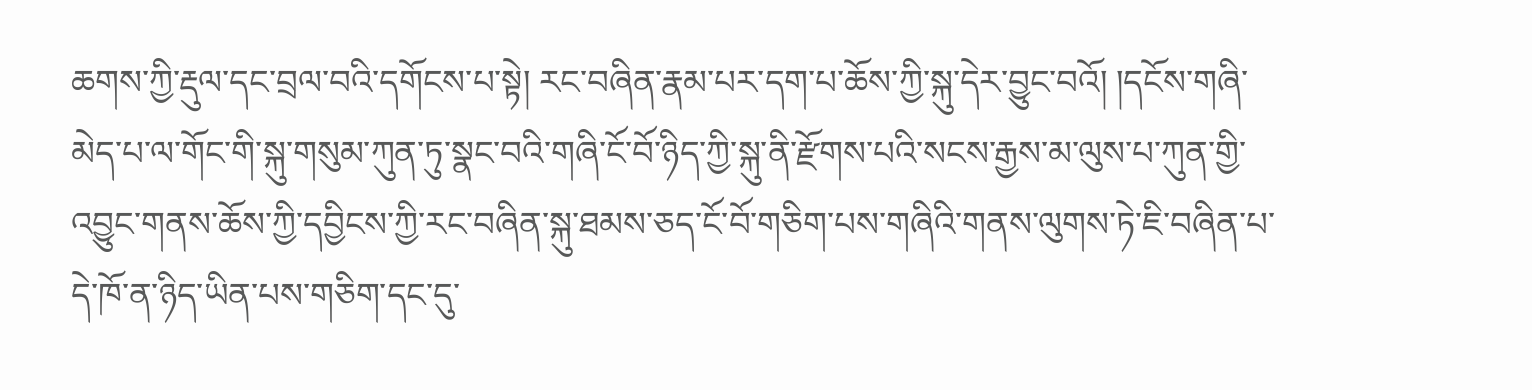ཆགས་ཀྱི་རྡུལ་དང་བྲལ་བའི་དགོངས་པ་སྟེ། རང་བཞིན་རྣམ་པར་དག་པ་ཆོས་ཀྱི་སྐུ་དེར་བྱུང་བའོ། །དངོས་གཞི་མེད་པ་ལ་གོང་གི་སྐུ་གསུམ་ཀུན་ཏུ་སྣང་བའི་གཞི་ངོ་བོ་ཉིད་ཀྱི་སྐུ་ནི་རྫོགས་པའི་སངས་རྒྱས་མ་ལུས་པ་ཀུན་གྱི་འབྱུང་གནས་ཆོས་ཀྱི་དབྱིངས་ཀྱི་རང་བཞིན་སྐུ་ཐམས་ཅད་ངོ་བོ་གཅིག་པས་གཞིའི་གནས་ལུགས་ཏེ་ཇི་བཞིན་པ་དེ་ཁོ་ན་ཉིད་ཡིན་པས་གཅིག་དང་དུ་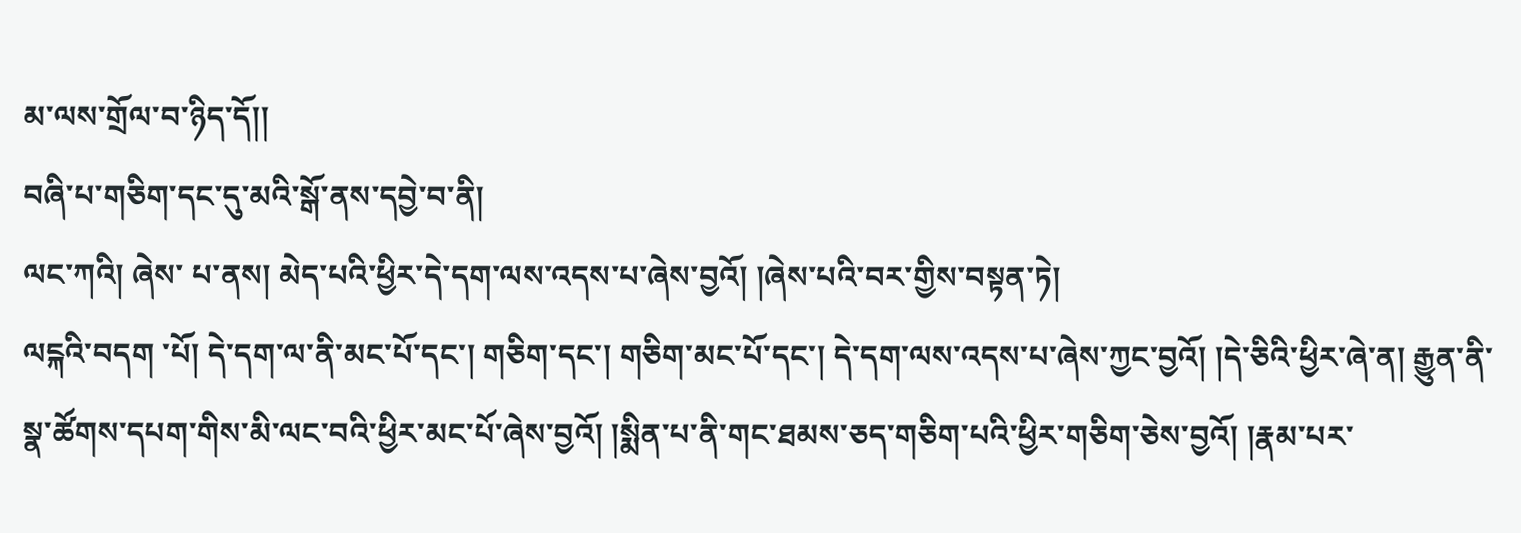མ་ལས་གྲོལ་བ་ཉིད་དོ།།
བཞི་པ་གཅིག་དང་དུ་མའི་སྒོ་ནས་དབྱེ་བ་ནི།
ལང་ཀའི། ཞེས་ པ་ནས། མེད་པའི་ཕྱིར་དེ་དག་ལས་འདས་པ་ཞེས་བྱའོ། །ཞེས་པའི་བར་གྱིས་བསྟན་ཏེ།
ལངྐའི་བདག ་པོ། དེ་དག་ལ་ནི་མང་པོ་དང་། གཅིག་དང་། གཅིག་མང་པོ་དང་། དེ་དག་ལས་འདས་པ་ཞེས་ཀྱང་བྱའོ། །དེ་ཅིའི་ཕྱིར་ཞེ་ན། རྒྱུན་ནི་སྣ་ཚོགས་དཔག་གིས་མི་ལང་བའི་ཕྱིར་མང་པོ་ཞེས་བྱའོ། །སྨིན་པ་ནི་གང་ཐམས་ཅད་གཅིག་པའི་ཕྱིར་གཅིག་ཅེས་བྱའོ། །རྣམ་པར་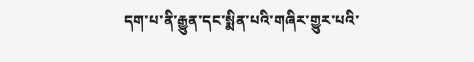དག་པ་ནི་རྒྱུན་དང་སྨིན་པའི་གཞིར་གྱུར་པའི་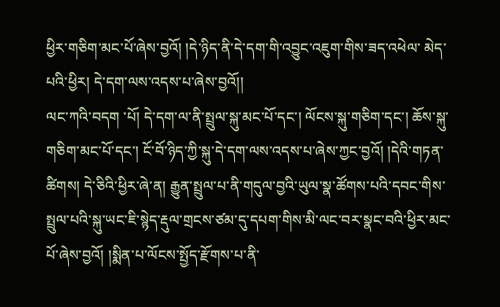ཕྱིར་གཅིག་མང་པོ་ཞེས་བྱའོ། །དེ་ཉིད་ནི་དེ་དག་གི་འབྱུང་འཇུག་གིས་ཟད་འཕེལ་ མེད་པའི་ཕྱིར། དེ་དག་ལས་འདས་པ་ཞེས་བྱའོ།།
ལང་ཀའི་བདག ་པོ། དེ་དག་ལ་ནི་སྤྲུལ་སྐུ་མང་པོ་དང་། ལོངས་སྐུ་གཅིག་དང་། ཆོས་སྐུ་གཅིག་མང་པོ་དང་། ངོ་བོ་ཉིད་ཀྱི་སྐུ་དེ་དག་ལས་འདས་པ་ཞེས་ཀྱང་བྱའོ། །དེའི་གཏན་ཚིགས། དེ་ཅིའི་ཕྱིར་ཞེ་ན། རྒྱུན་སྤྲུལ་པ་ནི་གདུལ་བྱའི་ཡུལ་སྣ་ཚོགས་པའི་དབང་གིས་སྤྲུལ་པའི་སྐུ་ཡང་ཇི་སྙེད་རྡུལ་གྲངས་ཙམ་དུ་དཔག་གིས་མི་ལང་བར་སྣང་བའི་ཕྱིར་མང་པོ་ཞེས་བྱའོ། །སྨིན་པ་ལོངས་སྤྱོད་རྫོགས་པ་ནི་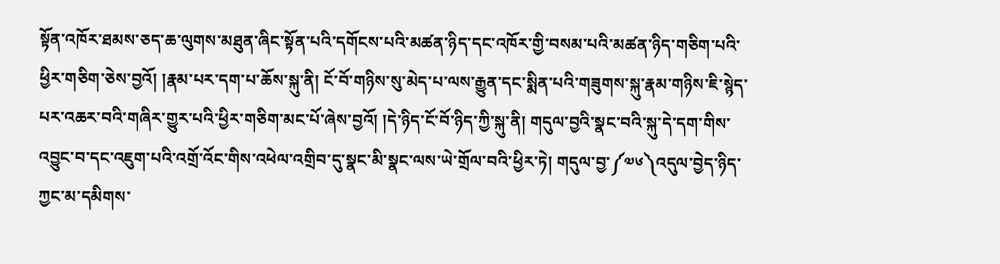སྟོན་འཁོར་ཐམས་ཅད་ཆ་ལུགས་མཐུན་ཞིང་སྟོན་པའི་དགོངས་པའི་མཚན་ཉིད་དང་འཁོར་གྱི་བསམ་པའི་མཚན་ཉིད་གཅིག་པའི་ཕྱིར་གཅིག་ཅེས་བྱའོ། །རྣམ་པར་དག་པ་ཆོས་སྐུ་ནི། ངོ་བོ་གཉིས་སུ་མེད་པ་ལས་རྒྱུན་དང་སྨིན་པའི་གཟུགས་སྐུ་རྣམ་གཉིས་ཇི་སྙེད་པར་འཆར་བའི་གཞིར་གྱུར་པའི་ཕྱིར་གཅིག་མང་པོ་ཞེས་བྱའོ། །དེ་ཉིད་ངོ་བོ་ཉིད་ཀྱི་སྐུ་ནི། གདུལ་བྱའི་སྣང་བའི་སྐུ་དེ་དག་གིས་འབྱུང་བ་དང་འཇུག་པའི་འགྲོ་འོང་གིས་འཕེལ་འགྲིབ་དུ་སྣང་མི་སྣང་ལས་ཡེ་གྲོལ་བའི་ཕྱིར་ཏེ། གདུལ་བྱ་༼༧༦༽འདུལ་བྱེད་ཉིད་ཀྱང་མ་དམིགས་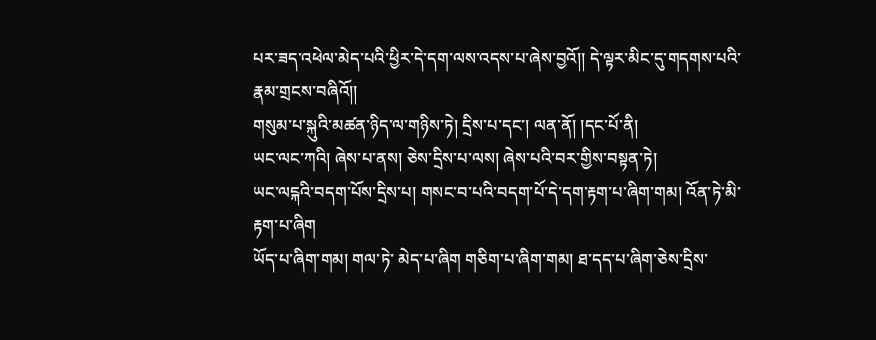པར་ཟད་འཕེལ་མེད་པའི་ཕྱིར་དེ་དག་ལས་འདས་པ་ཞེས་བྱའོ།། དེ་ལྟར་མིང་དུ་གདགས་པའི་རྣམ་གྲངས་བཞིའོ།།
གསུམ་པ་སྐུའི་མཚན་ཉིད་ལ་གཉིས་ཏེ། དྲིས་པ་དང་། ལན་ནོ། །དང་པོ་ནི།
ཡང་ལང་ཀའི། ཞེས་པ་ནས། ཅེས་དྲིས་པ་ལས། ཞེས་པའི་བར་གྱིས་བསྟན་ཏེ།
ཡང་ལངྐའི་བདག་པོས་དྲིས་པ། གསང་བ་པའི་བདག་པོ་དེ་དག་རྟག་པ་ཞིག་གམ། འོན་ཏེ་མི་རྟག་པ་ཞིག
ཡོད་པ་ཞིག་གམ། གལ་ཏེ་ མེད་པ་ཞིག གཅིག་པ་ཞིག་གམ། ཐ་དད་པ་ཞིག་ཅེས་དྲིས་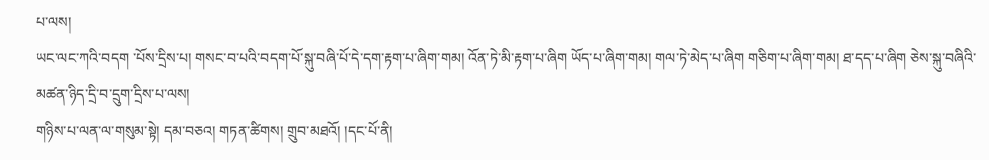པ་ལས།
ཡང་ལང་ཀའི་བདག ་པོས་དྲིས་པ། གསང་བ་པའི་བདག་པོ་སྐུ་བཞི་པོ་དེ་དག་རྟག་པ་ཞིག་གམ། འོན་ཏེ་མི་རྟག་པ་ཞིག ཡོད་པ་ཞིག་གམ། གལ་ཏེ་མེད་པ་ཞིག གཅིག་པ་ཞིག་གམ། ཐ་དད་པ་ཞིག ཅེས་སྐུ་བཞིའི་མཚན་ཉིད་དྲི་བ་དྲུག་དྲིས་པ་ལས།
གཉིས་པ་ལན་ལ་གསུམ་སྟེ། དམ་བཅའ། གཏན་ཚིགས། གྲུབ་མཐའོ། །དང་པོ་ནི།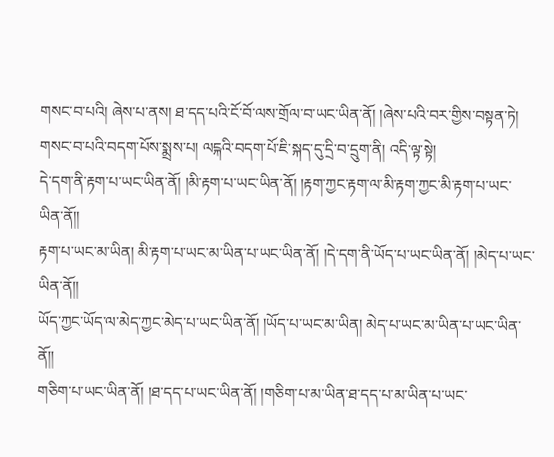གསང་བ་པའི། ཞེས་པ་ནས། ཐ་དད་པའི་ངོ་བོ་ལས་གྲོལ་བ་ཡང་ཡིན་ནོ། །ཞེས་པའི་བར་གྱིས་བསྟན་ཏེ།
གསང་བ་པའི་བདག་པོས་སྨྲས་པ། ལངྐའི་བདག་པོ་ཇི་སྐད་དུ་དྲི་བ་དྲུག་ནི། འདི་ལྟ་སྟེ།
དེ་དག་ནི་རྟག་པ་ཡང་ཡིན་ནོ། །མི་རྟག་པ་ཡང་ཡིན་ནོ། །རྟག་ཀྱང་རྟག་ལ་མི་རྟག་ཀྱང་མི་རྟག་པ་ཡང་ཡིན་ནོ།།
རྟག་པ་ཡང་མ་ཡིན། མི་རྟག་པ་ཡང་མ་ཡིན་པ་ཡང་ཡིན་ནོ། །དེ་དག་ནི་ཡོད་པ་ཡང་ཡིན་ནོ། །མེད་པ་ཡང་ཡིན་ནོ།།
ཡོད་ཀྱང་ཡོད་ལ་མེད་ཀྱང་མེད་པ་ཡང་ཡིན་ནོ། །ཡོད་པ་ཡང་མ་ཡིན། མེད་པ་ཡང་མ་ཡིན་པ་ཡང་ཡིན་ནོ།།
གཅིག་པ་ཡང་ཡིན་ནོ། །ཐ་དད་པ་ཡང་ཡིན་ནོ། །གཅིག་པ་མ་ཡིན་ཐ་དད་པ་མ་ཡིན་པ་ཡང་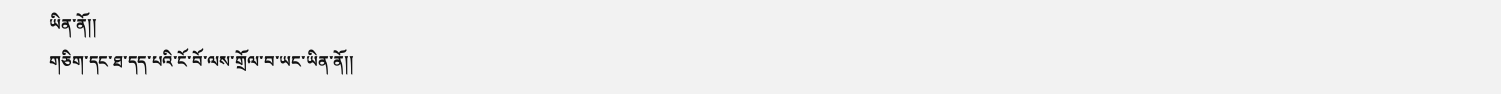ཡིན་ནོ།།
གཅིག་དང་ཐ་དད་པའི་ངོ་བོ་ལས་གྲོལ་བ་ཡང་ཡིན་ནོ།།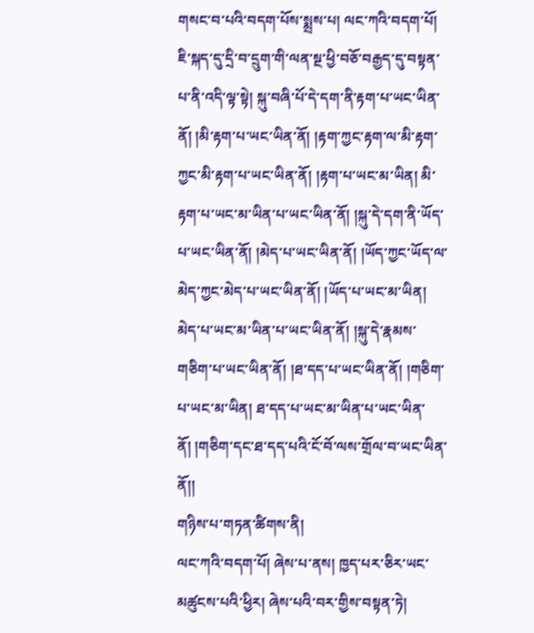གསང་བ་པའི་བདག་པོས་སྨྲས་པ། ལང་ཀའི་བདག་པོ། ཇི་སྐད་དུ་དྲི་བ་དྲུག་གི་ལན་སྔ་ཕྱི་བཅོ་བརྒྱད་དུ་བསྟན་པ་ནི་འདི་ལྟ་སྟེ། སྐུ་བཞི་པོ་དེ་དག་ནི་རྟག་པ་ཡང་ཡིན་ནོ། །མི་རྟག་པ་ཡང་ཡིན་ནོ། །རྟག་ཀྱང་རྟག་ལ་མི་རྟག་ཀྱང་མི་རྟག་པ་ཡང་ཡིན་ནོ། །རྟག་པ་ཡང་མ་ཡིན། མི་རྟག་པ་ཡང་མ་ཡིན་པ་ཡང་ཡིན་ནོ། །སྐུ་དེ་དག་ནི་ཡོད་པ་ཡང་ཡིན་ནོ། །མེད་པ་ཡང་ཡིན་ནོ། །ཡོད་ཀྱང་ཡོད་ལ་མེད་ཀྱང་མེད་པ་ཡང་ཡིན་ནོ། །ཡོད་པ་ཡང་མ་ཡིན། མེད་པ་ཡང་མ་ཡིན་པ་ཡང་ཡིན་ནོ། །སྐུ་དེ་རྣམས་གཅིག་པ་ཡང་ཡིན་ནོ། །ཐ་དད་པ་ཡང་ཡིན་ནོ། །གཅིག་པ་ཡང་མ་ཡིན། ཐ་དད་པ་ཡང་མ་ཡིན་པ་ཡང་ཡིན་ནོ། །གཅིག་དང་ཐ་དད་པའི་ངོ་བོ་ལས་གྲོལ་བ་ཡང་ཡིན་ནོ།།
གཉིས་པ་གཏན་ཚིགས་ནི།
ལང་ཀའི་བདག་པོ། ཞེས་པ་ནས། ཁྱད་པར་ཅིར་ཡང་མཚུངས་པའི་ཕྱིར། ཞེས་པའི་བར་གྱིས་བསྟན་ཏེ།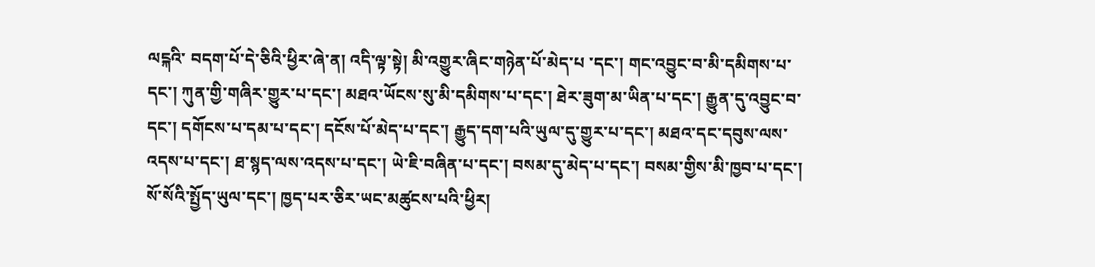ལངྐའི་ བདག་པོ་དེ་ཅིའི་ཕྱིར་ཞེ་ན། འདི་ལྟ་སྟེ། མི་འགྱུར་ཞིང་གཉེན་པོ་མེད་པ ་དང་། གང་འབྱུང་བ་མི་དམིགས་པ་དང་། ཀུན་གྱི་གཞིར་གྱུར་པ་དང་། མཐའ་ཡོངས་སུ་མི་དམིགས་པ་དང་། ཐེར་ཟུག་མ་ཡིན་པ་དང་། རྒྱུན་དུ་འབྱུང་བ་དང་། དགོངས་པ་དམ་པ་དང་། དངོས་པོ་མེད་པ་དང་། རྒྱུད་དག་པའི་ཡུལ་དུ་གྱུར་པ་དང་། མཐའ་དང་དབུས་ལས་འདས་པ་དང་། ཐ་སྙད་ལས་འདས་པ་དང་། ཡེ་ཇི་བཞིན་པ་དང་། བསམ་དུ་མེད་པ་དང་། བསམ་གྱིས་མི་ཁྱབ་པ་དང་། སོ་སོའི་སྤྱོད་ཡུལ་དང་། ཁྱད་པར་ཅིར་ཡང་མཚུངས་པའི་ཕྱིར།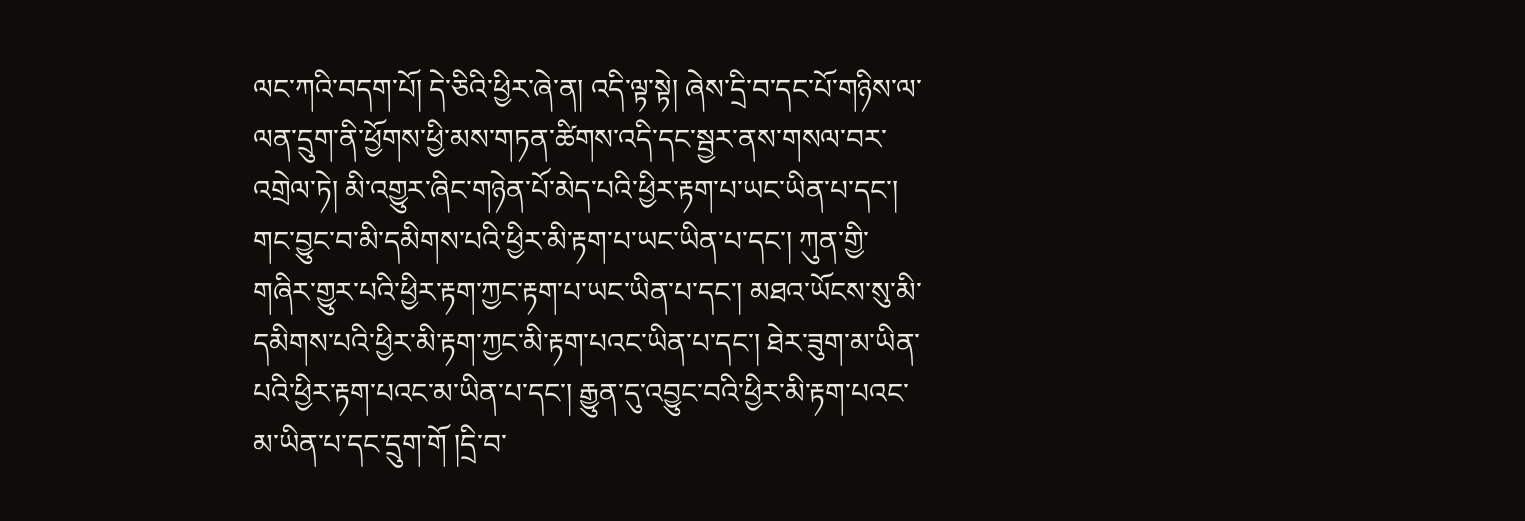ལང་ཀའི་བདག་པོ། དེ་ཅིའི་ཕྱིར་ཞེ་ན། འདི་ལྟ་སྟེ། ཞེས་དྲི་བ་དང་པོ་གཉིས་ལ་ལན་དྲུག་ནི་ཕྱོགས་ཕྱི་མས་གཏན་ཚིགས་འདི་དང་སྦྱར་ནས་གསལ་བར་འགྲེལ་ཏེ། མི་འགྱུར་ཞིང་གཉེན་པོ་མེད་པའི་ཕྱིར་རྟག་པ་ཡང་ཡིན་པ་དང་། གང་བྱུང་བ་མི་དམིགས་པའི་ཕྱིར་མི་རྟག་པ་ཡང་ཡིན་པ་དང་། ཀུན་གྱི་གཞིར་གྱུར་པའི་ཕྱིར་རྟག་ཀྱང་རྟག་པ་ཡང་ཡིན་པ་དང་། མཐའ་ཡོངས་སུ་མི་དམིགས་པའི་ཕྱིར་མི་རྟག་ཀྱང་མི་རྟག་པའང་ཡིན་པ་དང་། ཐེར་ཟུག་མ་ཡིན་པའི་ཕྱིར་རྟག་པའང་མ་ཡིན་པ་དང་། རྒྱུན་དུ་འབྱུང་བའི་ཕྱིར་མི་རྟག་པའང་མ་ཡིན་པ་དང་དྲུག་གོ །དྲི་བ་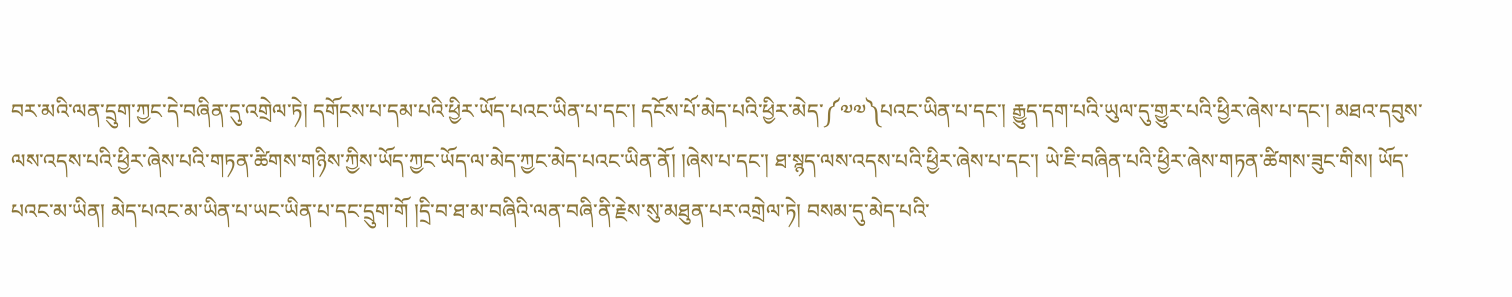བར་མའི་ལན་དྲུག་ཀྱང་དེ་བཞིན་དུ་འགྲེལ་ཏེ། དགོངས་པ་དམ་པའི་ཕྱིར་ཡོད་པའང་ཡིན་པ་དང་། དངོས་པོ་མེད་པའི་ཕྱིར་མེད་༼༧༧༽པའང་ཡིན་པ་དང་། རྒྱུད་དག་པའི་ཡུལ་དུ་གྱུར་པའི་ཕྱིར་ཞེས་པ་དང་། མཐའ་དབུས་ལས་འདས་པའི་ཕྱིར་ཞེས་པའི་གཏན་ཚིགས་གཉིས་ཀྱིས་ཡོད་ཀྱང་ཡོད་ལ་མེད་ཀྱང་མེད་པའང་ཡིན་ནོ། །ཞེས་པ་དང་། ཐ་སྙད་ལས་འདས་པའི་ཕྱིར་ཞེས་པ་དང་། ཡེ་ཇི་བཞིན་པའི་ཕྱིར་ཞེས་གཏན་ཚིགས་ཟུང་གིས། ཡོད་པའང་མ་ཡིན། མེད་པའང་མ་ཡིན་པ་ཡང་ཡིན་པ་དང་དྲུག་གོ །དྲི་བ་ཐ་མ་བཞིའི་ལན་བཞི་ནི་རྗེས་སུ་མཐུན་པར་འགྲེལ་ཏེ། བསམ་དུ་མེད་པའི་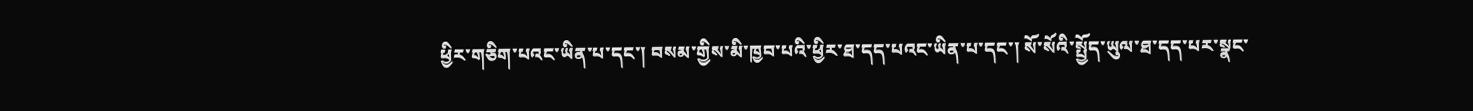ཕྱིར་གཅིག་པའང་ཡིན་པ་དང་། བསམ་གྱིས་མི་ཁྱབ་པའི་ཕྱིར་ཐ་དད་པའང་ཡིན་པ་དང་། སོ་སོའི་སྤྱོད་ཡུལ་ཐ་དད་པར་སྣང་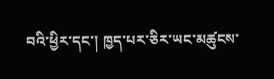བའི་ཕྱིར་དང་། ཁྱད་པར་ཅིར་ཡང་མཚུངས་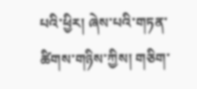པའི་ཕྱིར། ཞེས་པའི་གཏན་ཚིགས་གཉིས་ཀྱིས། གཅིག་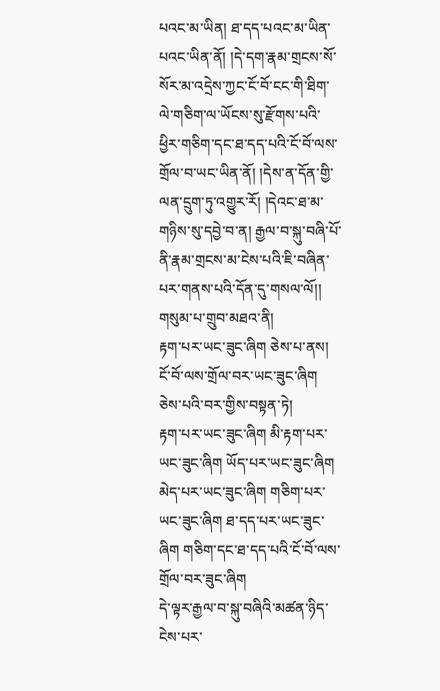པའང་མ་ཡིན། ཐ་དད་པའང་མ་ཡིན་པའང་ཡིན་ནོ། །དེ་དག་རྣམ་གྲངས་སོ་སོར་མ་འདྲེས་ཀྱང་ངོ་བོ་ངང་གི་ཐིག་ལེ་གཅིག་ལ་ཡོངས་སུ་རྫོགས་པའི་ཕྱིར་གཅིག་དང་ཐ་དད་པའི་ངོ་བོ་ལས་གྲོལ་བ་ཡང་ཡིན་ནོ། །དེས་ན་དོན་གྱི་ལན་དྲུག་ཏུ་འགྱུར་རོ། །དེའང་ཐ་མ་གཉིས་སུ་དབྱེ་བ་ན། རྒྱལ་བ་སྐུ་བཞི་པོ་ནི་རྣམ་གྲངས་མ་ངེས་པའི་ཇི་བཞིན་པར་གནས་པའི་དོན་དུ་གསལ་ལོ།།
གསུམ་པ་གྲུབ་མཐའ་ནི།
རྟག་པར་ཡང་ཟུང་ཞིག ཅེས་པ་ནས། ངོ་བོ་ལས་གྲོལ་བར་ཡང་ཟུང་ཞིག ཅེས་པའི་བར་གྱིས་བསྟན་ཏེ།
རྟག་པར་ཡང་ཟུང་ཞིག མི་རྟག་པར་ཡང་ཟུང་ཞིག ཡོད་པར་ཡང་ཟུང་ཞིག མེད་པར་ཡང་ཟུང་ཞིག གཅིག་པར་ཡང་ཟུང་ཞིག ཐ་དད་པར་ཡང་ཟུང་ཞིག གཅིག་དང་ཐ་དད་པའི་ངོ་བོ་ལས་གྲོལ་བར་ཟུང་ཞིག
དེ་ལྟར་རྒྱལ་བ་སྐུ་བཞིའི་མཚན་ཉིད་ངེས་པར་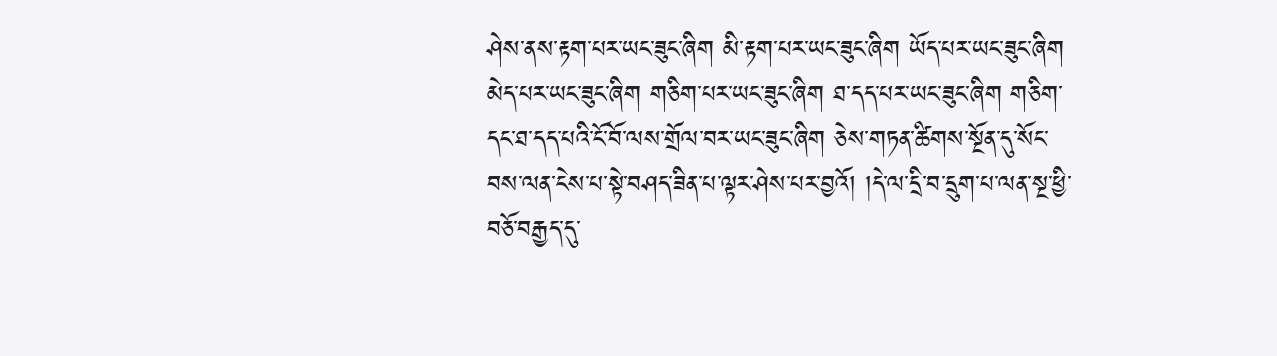ཤེས་ནས་རྟག་པར་ཡང་ཟུང་ཞིག མི་རྟག་པར་ཡང་ཟུང་ཞིག ཡོད་པར་ཡང་ཟུང་ཞིག མེད་པར་ཡང་ཟུང་ཞིག གཅིག་པར་ཡང་ཟུང་ཞིག ཐ་དད་པར་ཡང་ཟུང་ཞིག གཅིག་དང་ཐ་དད་པའི་ངོ་བོ་ལས་གྲོལ་བར་ཡང་ཟུང་ཞིག ཅེས་གཏན་ཚིགས་སྔོན་དུ་སོང་བས་ལན་ངེས་པ་སྟེ་བཤད་ཟིན་པ་ལྟར་ཤེས་པར་བྱའོ། །དེ་ལ་དྲི་བ་དྲུག་པ་ལན་སྔ་ཕྱི་བཅོ་བརྒྱད་དུ་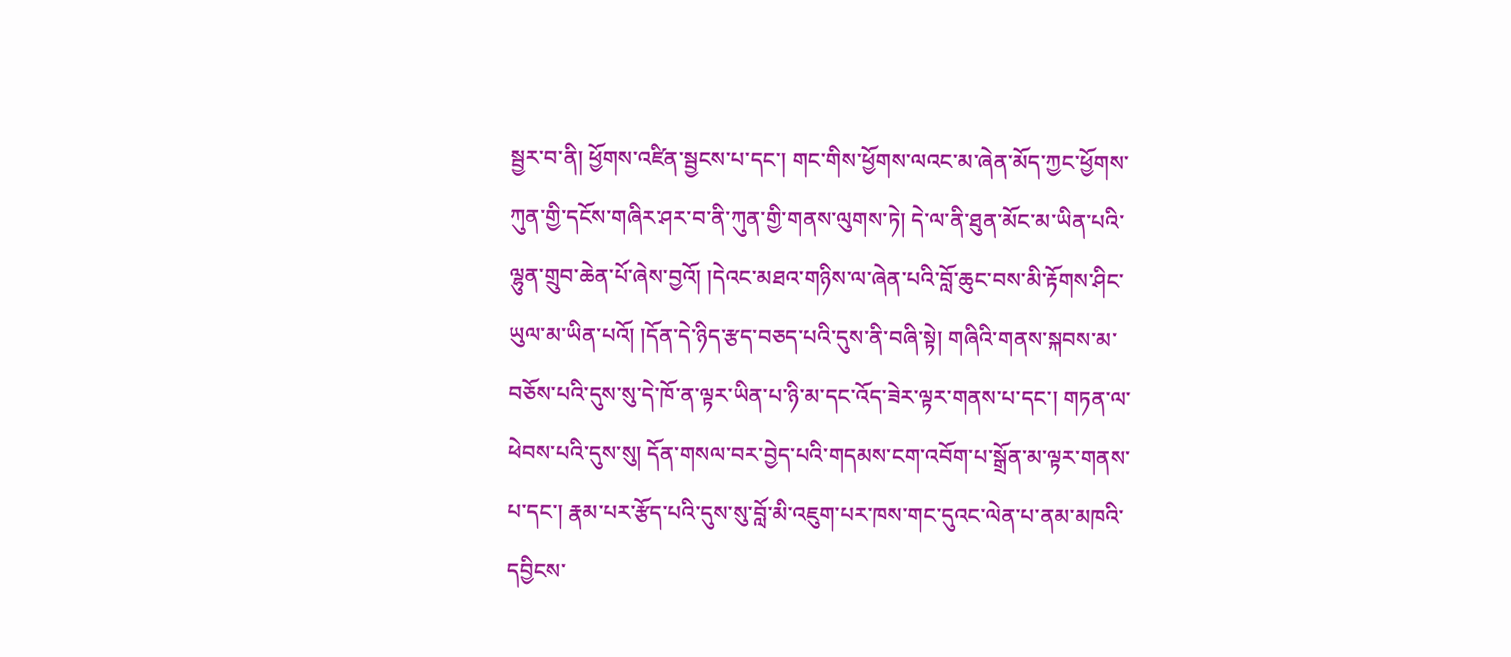སྦྱར་བ་ནི། ཕྱོགས་འཛིན་སྦྱངས་པ་དང་། གང་གིས་ཕྱོགས་ལའང་མ་ཞེན་མོད་ཀྱང་ཕྱོགས་ཀུན་གྱི་དངོས་གཞིར་ཤར་བ་ནི་ཀུན་གྱི་གནས་ལུགས་ཏེ། དེ་ལ་ནི་ཐུན་མོང་མ་ཡིན་པའི་ལྷུན་གྲུབ་ཆེན་པོ་ཞེས་བྱའོ། །དེའང་མཐའ་གཉིས་ལ་ཞེན་པའི་བློ་ཆུང་བས་མི་རྟོགས་ཤིང་ཡུལ་མ་ཡིན་པའོ། །དོན་དེ་ཉིད་རྩད་བཅད་པའི་དུས་ནི་བཞི་སྟེ། གཞིའི་གནས་སྐབས་མ་བཅོས་པའི་དུས་སུ་དེ་ཁོ་ན་ལྟར་ཡིན་པ་ཉི་མ་དང་འོད་ཟེར་ལྟར་གནས་པ་དང་། གཏན་ལ་ཕེབས་པའི་དུས་སུ། དོན་གསལ་བར་བྱེད་པའི་གདམས་ངག་འབོག་པ་སྒྲོན་མ་ལྟར་གནས་པ་དང་། རྣམ་པར་རྩོད་པའི་དུས་སུ་བློ་མི་འཇུག་པར་ཁས་གང་དུའང་ལེན་པ་ནམ་མཁའི་དབྱིངས་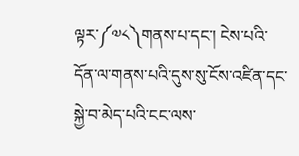ལྟར་༼༧༨༽གནས་པ་དང་། ངེས་པའི་དོན་ལ་གནས་པའི་དུས་སུ་ངོས་འཛིན་དང་སྐྱེ་བ་མེད་པའི་ངང་ལས་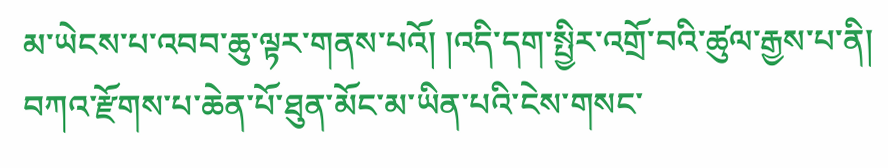མ་ཡེངས་པ་འབབ་ཆུ་ལྟར་གནས་པའོ། །འདི་དག་སྤྱིར་འགྲོ་བའི་ཚུལ་རྒྱས་པ་ནི། བཀའ་རྫོགས་པ་ཆེན་པོ་ཐུན་མོང་མ་ཡིན་པའི་ངེས་གསང་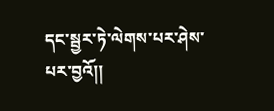དང་སྦྱར་ཏེ་ལེགས་པར་ཤེས་པར་བྱའོ།།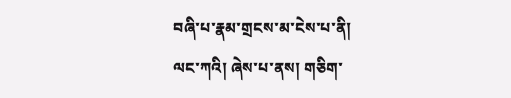བཞི་པ་རྣམ་གྲངས་མ་ངེས་པ་ནི།
ལང་ཀའི། ཞེས་པ་ནས། གཅིག་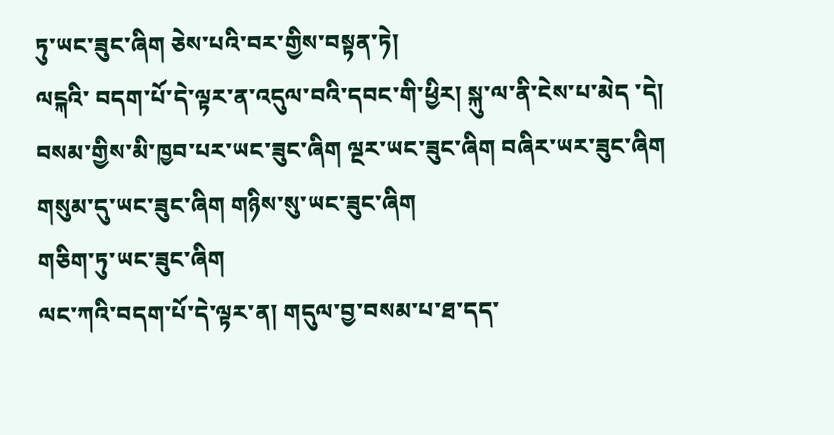ཏུ་ཡང་ཟུང་ཞིག ཅེས་པའི་བར་གྱིས་བསྟན་ཏེ།
ལངྐའི་ བདག་པོ་དེ་ལྟར་ན་འདུལ་བའི་དབང་གི་ཕྱིར། སྐུ་ལ་ནི་ངེས་པ་མེད ་དེ། བསམ་གྱིས་མི་ཁྱབ་པར་ཡང་ཟུང་ཞིག ལྔར་ཡང་ཟུང་ཞིག བཞིར་ཡར་ཟུང་ཞིག གསུམ་དུ་ཡང་ཟུང་ཞིག གཉིས་སུ་ཡང་ཟུང་ཞིག
གཅིག་ཏུ་ཡང་ཟུང་ཞིག
ལང་ཀའི་བདག་པོ་དེ་ལྟར་ན། གདུལ་བྱ་བསམ་པ་ཐ་དད་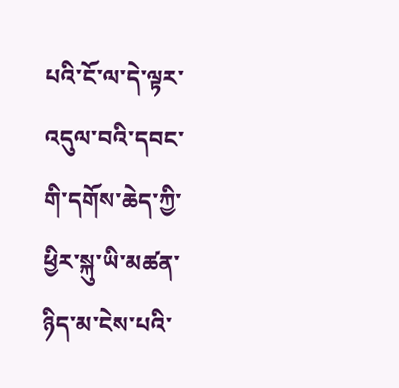པའི་ངོ་ལ་དེ་ལྟར་འདུལ་བའི་དབང་གི་དགོས་ཆེད་ཀྱི་ཕྱིར་སྐུ་ཡི་མཚན་ཉིད་མ་ངེས་པའི་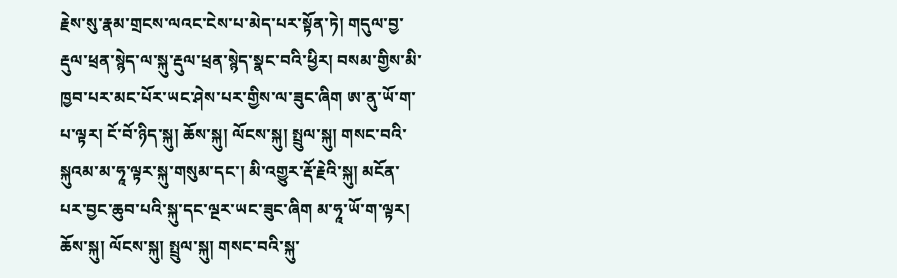རྗེས་སུ་རྣམ་གྲངས་ལའང་ངེས་པ་མེད་པར་སྟོན་ཏེ། གདུལ་བྱ་རྡུལ་ཕྲན་སྙེད་ལ་སྐུ་རྡུལ་ཕྲན་སྙེད་སྣང་བའི་ཕྱིར། བསམ་གྱིས་མི་ཁྱབ་པར་མང་པོར་ཡང་ཤེས་པར་གྱིས་ལ་ཟུང་ཞིག ཨ་ནུ་ཡོ་ག་པ་ལྟར། ངོ་བོ་ཉིད་སྐུ། ཆོས་སྐུ། ལོངས་སྐུ། སྤྲུལ་སྐུ། གསང་བའི་སྐུའམ་མ་ཧཱ་ལྟར་སྐུ་གསུམ་དང་། མི་འགྱུར་རྡོ་རྗེའི་སྐུ། མངོན་པར་བྱང་ཆུབ་པའི་སྐུ་དང་ལྔར་ཡང་ཟུང་ཞིག མ་ཧཱ་ཡོ་ག་ལྟར། ཆོས་སྐུ། ལོངས་སྐུ། སྤྲུལ་སྐུ། གསང་བའི་སྐུ་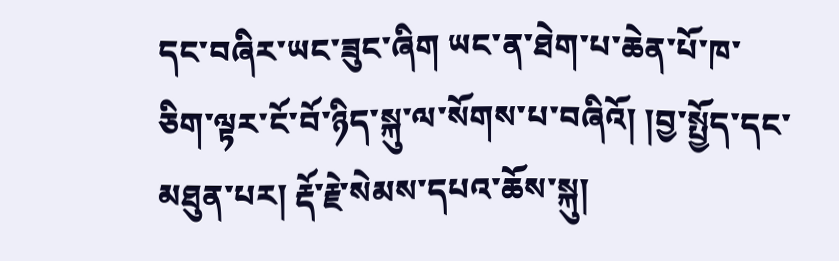དང་བཞིར་ཡང་ཟུང་ཞིག ཡང་ན་ཐེག་པ་ཆེན་པོ་ཁ་ཅིག་ལྟར་ངོ་བོ་ཉིད་སྐུ་ལ་སོགས་པ་བཞིའོ། །བྱ་སྤྱོད་དང་མཐུན་པར། རྡོ་རྗེ་སེམས་དཔའ་ཆོས་སྐུ།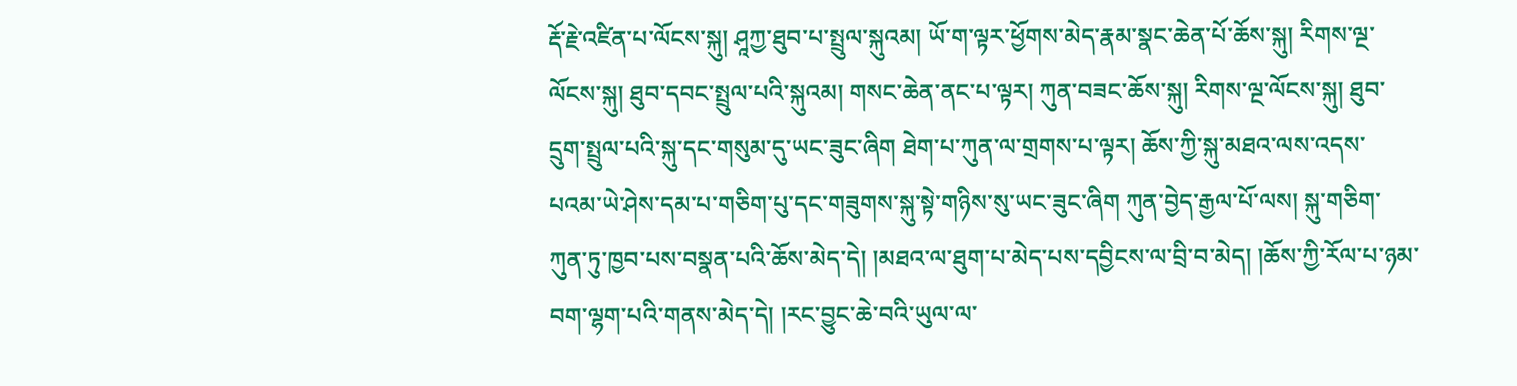རྡོ་རྗེ་འཛིན་པ་ལོངས་སྐུ། ཤཱཀྱ་ཐུབ་པ་སྤྲུལ་སྐུའམ། ཡོ་ག་ལྟར་ཕྱོགས་མེད་རྣམ་སྣང་ཆེན་པོ་ཆོས་སྐུ། རིགས་ལྔ་ལོངས་སྐུ། ཐུབ་དབང་སྤྲུལ་པའི་སྐུའམ། གསང་ཆེན་ནང་པ་ལྟར། ཀུན་བཟང་ཆོས་སྐུ། རིགས་ལྔ་ལོངས་སྐུ། ཐུབ་དྲུག་སྤྲུལ་པའི་སྐུ་དང་གསུམ་དུ་ཡང་ཟུང་ཞིག ཐེག་པ་ཀུན་ལ་གྲགས་པ་ལྟར། ཆོས་ཀྱི་སྐུ་མཐའ་ལས་འདས་པའམ་ཡེ་ཤེས་དམ་པ་གཅིག་པུ་དང་གཟུགས་སྐུ་སྟེ་གཉིས་སུ་ཡང་ཟུང་ཞིག ཀུན་བྱེད་རྒྱལ་པོ་ལས། སྐུ་གཅིག་ཀུན་ཏུ་ཁྱབ་པས་བསྣན་པའི་ཆོས་མེད་དེ། །མཐའ་ལ་ཐུག་པ་མེད་པས་དབྱིངས་ལ་བྲི་བ་མེད། །ཆོས་ཀྱི་རོལ་པ་ཉམ་བག་ལྷག་པའི་གནས་མེད་དེ། །རང་བྱུང་ཆེ་བའི་ཡུལ་ལ་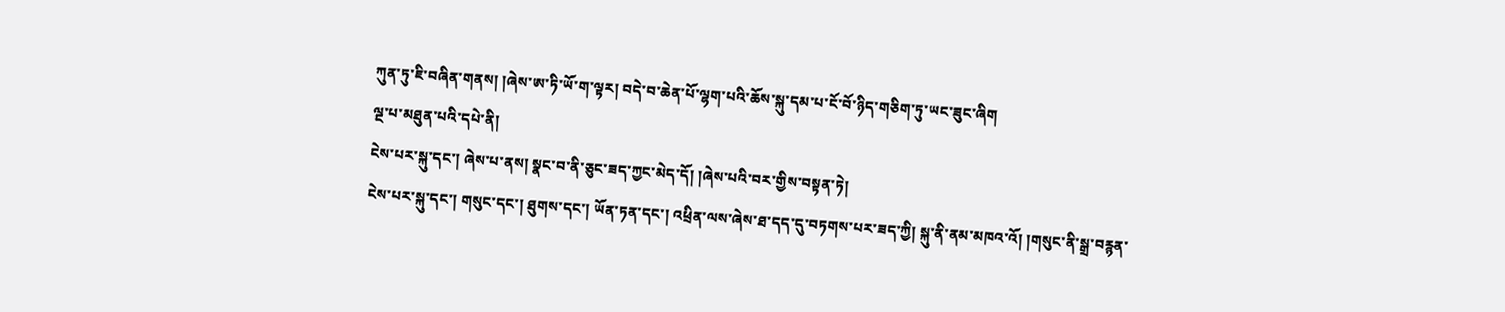ཀུན་ཏུ་ཇི་བཞིན་གནས། །ཞེས་ཨ་ཏི་ཡོ་ག་ལྟར། བདེ་བ་ཆེན་པོ་ལྷག་པའི་ཆོས་སྐུ་དམ་པ་ངོ་བོ་ཉིད་གཅིག་ཏུ་ཡང་ཟུང་ཞིག
ལྔ་པ་མཐུན་པའི་དཔེ་ནི།
ངེས་པར་སྐུ་དང་། ཞེས་པ་ནས། སྣང་བ་ནི་ཅུང་ཟད་ཀྱང་མེད་དོ། །ཞེས་པའི་བར་གྱིས་བསྟན་ཏེ།
ངེས་པར་སྐུ་དང་། གསུང་དང་། ཐུགས་དང་། ཡོན་ཏན་དང་། འཕྲིན་ལས་ཞེས་ཐ་དད་དུ་བཏགས་པར་ཟད་ཀྱི། སྐུ་ནི་ནམ་མཁའ་འོ། །གསུང་ནི་སྒྲ་བརྙན་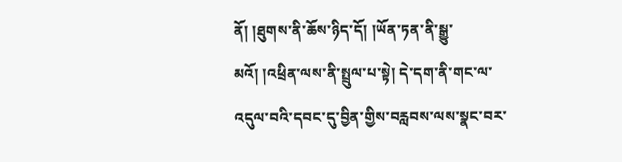ནོ། །ཐུགས་ནི་ཆོས་ཉིད་དོ། །ཡོན་ཏན་ནི་སྒྱུ་མའོ། །འཕྲིན་ལས་ནི་སྤྲུལ་པ་སྟེ། དེ་དག་ནི་གང་ལ་འདུལ་བའི་དབང་དུ་བྱིན་གྱིས་བརླབས་ལས་སྣང་བར་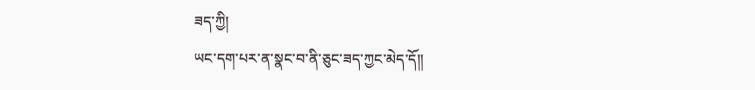ཟད་ཀྱི།
ཡང་དག་པར་ན་སྣང་བ་ནི་ཅུང་ཟད་ཀྱང་མེད་དོ།།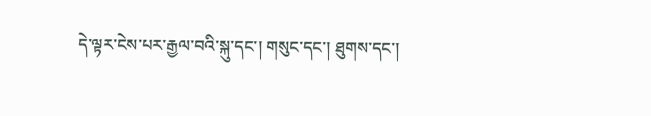དེ་ལྟར་ངེས་པར་རྒྱལ་བའི་སྐུ་དང་། གསུང་དང་། ཐུགས་དང་།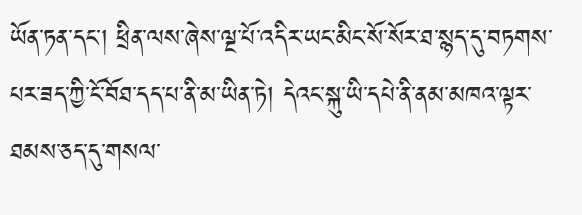ཡོན་ཏན་དང་། ཕྲིན་ལས་ཞེས་ལྔ་པོ་འདིར་ཡང་མིང་སོ་སོར་ཐ་སྙད་དུ་བཏགས་པར་ཟད་ཀྱི་ངོ་བོཐ་དད་པ་ནི་མ་ཡིན་ཏེ། དེའང་སྐུ་ཡི་དཔེ་ནི་ནམ་མཁའ་ལྟར་ཐམས་ཅད་དུ་གསལ་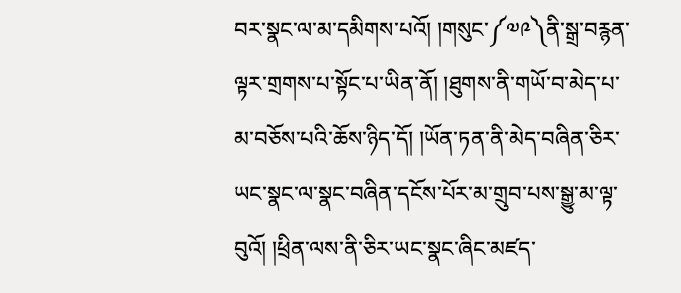བར་སྣང་ལ་མ་དམིགས་པའོ། །གསུང་༼༧༩༽ནི་སྒྲ་བརྙན་ལྟར་གྲགས་པ་སྟོང་པ་ཡིན་ནོ། །ཐུགས་ནི་གཡོ་བ་མེད་པ་མ་བཅོས་པའི་ཆོས་ཉིད་དོ། །ཡོན་ཏན་ནི་མེད་བཞིན་ཅིར་ཡང་སྣང་ལ་སྣང་བཞིན་དངོས་པོར་མ་གྲུབ་པས་སྒྱུ་མ་ལྟ་བུའོ། །ཕྲིན་ལས་ནི་ཅིར་ཡང་སྣང་ཞིང་མཛད་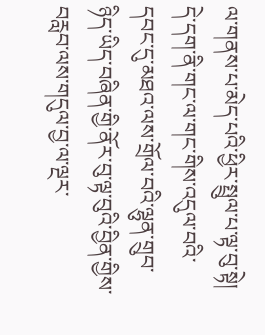ལ་གནས་པ་མེད་པའི་ཕྱིར་སྤྲུལ་པ་ལྟ་བུ་སྟེ། དེ་དག་ནི་གང་ལ་གང་གིས་འདུལ་བའི་དབང་དུ་མཐའ་ལས་གྲོལ་བའི་ལྷུན་གྲུབ་ཉིད་ཡིད་བཞིན་གྱི་ནོར་བུ་ལྟ་བུའི་བྱིན་གྱིས་བརླབ་ལས་གདུལ་བྱ་ལ་ལྔར་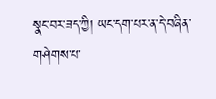སྣང་བར་ཟད་ཀྱི། ཡང་དག་པར་ན་དེ་བཞིན་གཤེགས་པ་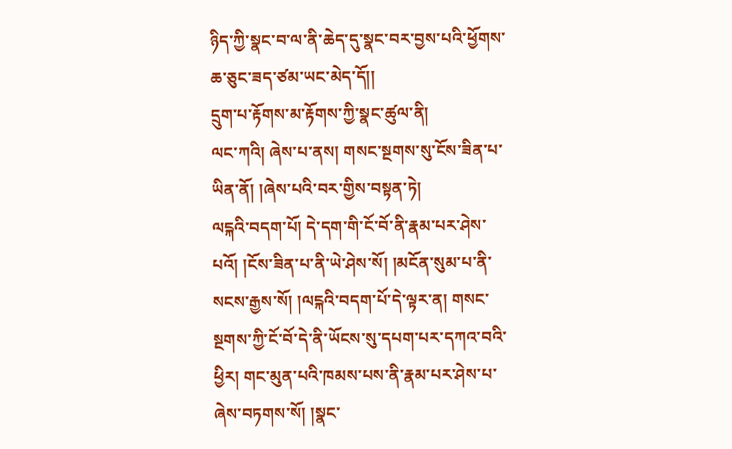ཉིད་ཀྱི་སྣང་བ་ལ་ནི་ཆེད་དུ་སྣང་བར་བྱས་པའི་ཕྱོགས་ཆ་ཅུང་ཟད་ཙམ་ཡང་མེད་དོ།།
དྲུག་པ་རྟོགས་མ་རྟོགས་ཀྱི་སྣང་ཚུལ་ནི།
ལང་ཀའི། ཞེས་པ་ནས། གསང་སྔགས་སུ་ངོས་ཟིན་པ་ཡིན་ནོ། །ཞེས་པའི་བར་གྱིས་བསྟན་ཏེ།
ལངྐའི་བདག་པོ། དེ་དག་གི་ངོ་བོ་ནི་རྣམ་པར་ཤེས་པའོ། །ངོས་ཟིན་པ་ནི་ཡེ་ཤེས་སོ། །མངོན་སུམ་པ་ནི་སངས་རྒྱས་སོ། །ལངྐའི་བདག་པོ་དེ་ལྟར་ན། གསང་སྔགས་ཀྱི་ངོ་བོ་དེ་ནི་ཡོངས་སུ་དཔག་པར་དཀའ་བའི་ཕྱིར། གང་མུན་པའི་ཁམས་པས་ནི་རྣམ་པར་ཤེས་པ་ཞེས་བཏགས་སོ། །སྣང་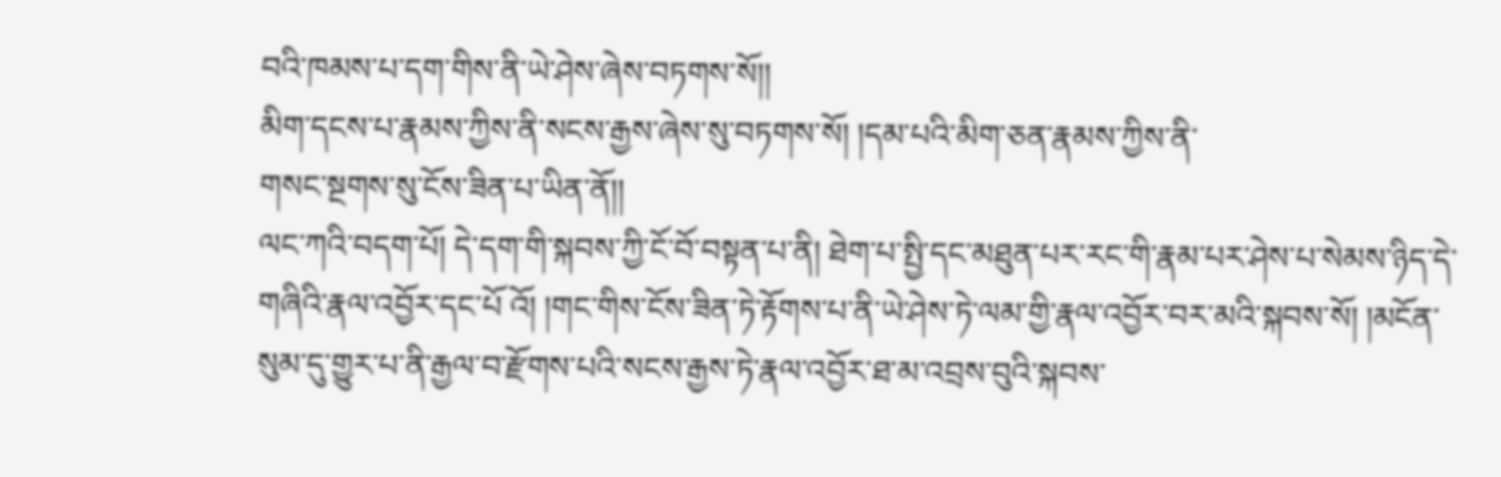བའི་ཁམས་པ་དག་གིས་ནི་ཡེ་ཤེས་ཞེས་བཏགས་སོ།།
མིག་དངས་པ་རྣམས་ཀྱིས་ནི་སངས་རྒྱས་ཞེས་སུ་བཏགས་སོ། །དམ་པའི་མིག་ཅན་རྣམས་ཀྱིས་ནི་
གསང་སྔགས་སུ་ངོས་ཟིན་པ་ཡིན་ནོ།།
ལང་ཀའི་བདག་པོ། དེ་དག་གི་སྐབས་ཀྱི་ངོ་བོ་བསྟན་པ་ནི། ཐེག་པ་སྤྱི་དང་མཐུན་པར་རང་གི་རྣམ་པར་ཤེས་པ་སེམས་ཉིད་དེ་གཞིའི་རྣལ་འབྱོར་དང་པོ འོ། །གང་གིས་ངོས་ཟིན་ཏེ་རྟོགས་པ་ནི་ཡེ་ཤེས་ཏེ་ལམ་གྱི་རྣལ་འབྱོར་བར་མའི་སྐབས་སོ། །མངོན་སུམ་དུ་གྱུར་པ་ནི་རྒྱལ་བ་རྫོགས་པའི་སངས་རྒྱས་ཏེ་རྣལ་འབྱོར་ཐ་མ་འབྲས་བུའི་སྐབས་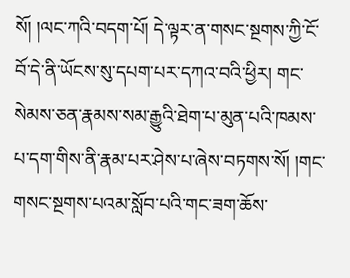སོ། །ལང་ཀའི་བདག་པོ། དེ་ལྟར་ན་གསང་སྔགས་ཀྱི་ངོ་བོ་དེ་ནི་ཡོངས་སུ་དཔག་པར་དཀའ་བའི་ཕྱིར། གང་སེམས་ཅན་རྣམས་སམ་རྒྱུའི་ཐེག་པ་མུན་པའི་ཁམས་པ་དག་གིས་ནི་རྣམ་པར་ཤེས་པ་ཞེས་བཏགས་སོ། །གང་གསང་སྔགས་པའམ་སློབ་པའི་གང་ཟག་ཆོས་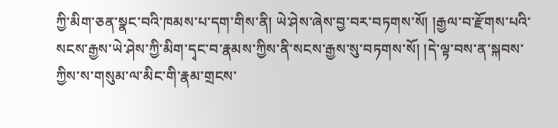ཀྱི་མིག་ཅན་སྣང་བའི་ཁམས་པ་དག་གིས་ནི། ཡེ་ཤེས་ཞེས་བྱ་བར་བཏགས་སོ། །རྒྱལ་བ་རྫོགས་པའི་སངས་རྒྱས་ཡེ་ཤེས་ཀྱི་མིག་དྭང་བ་རྣམས་ཀྱིས་ནི་སངས་རྒྱས་སུ་བཏགས་སོ། །དེ་ལྟ་བས་ན་སྐབས་ཀྱིས་ས་གསུམ་ལ་མིང་གི་རྣམ་གྲངས་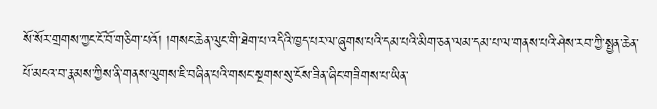སོ་སོར་གྲགས་ཀྱང་ངོ་བོ་གཅིག་པའོ། །གསང་ཆེན་ལུང་གི་ཐེག་པ་འདིའི་ཁྱད་པར་ལ་ཞུགས་པའི་དམ་པའི་མིག་ཅན་ལམ་དམ་པ་ལ་གནས་པའི་ཤེས་རབ་ཀྱི་སྤྱན་ཆེན་པོ་མངའ་བ་རྣམས་ཀྱིས་ནི་གནས་ལུགས་ཇི་བཞིན་པའི་གསང་སྔགས་སུ་ངོས་ཟིན་ཞིང་གཟིགས་པ་ཡིན་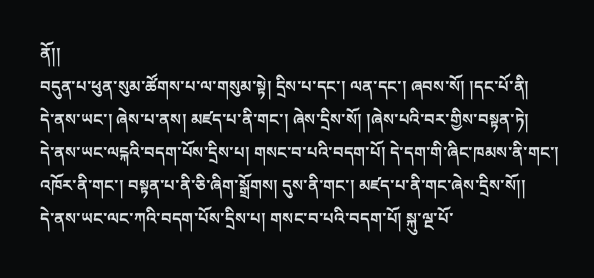ནོ།།
བདུན་པ་ཕུན་སུམ་ཚོགས་པ་ལ་གསུམ་སྟེ། དྲིས་པ་དང་། ལན་དང་། ཞབས་སོ། །དང་པོ་ནི།
དེ་ནས་ཡང་། ཞེས་པ་ནས། མཛད་པ་ནི་གང་། ཞེས་དྲིས་སོ། །ཞེས་པའི་བར་གྱིས་བསྟན་ཏེ།
དེ་ནས་ཡང་ལངྐའི་བདག་པོས་དྲིས་པ། གསང་བ་པའི་བདག་པོ། དེ་དག་གི་ཞིང་ཁམས་ནི་གང་། འཁོར་ནི་གང་། བསྟན་པ་ནི་ཅི་ཞིག་སྒྲོགས། དུས་ནི་གང་། མཛད་པ་ནི་གང་ཞེས་དྲིས་སོ།།
དེ་ནས་ཡང་ལང་ཀའི་བདག་པོས་དྲིས་པ། གསང་བ་པའི་བདག་པོ། སྐུ་ལྔ་པོ་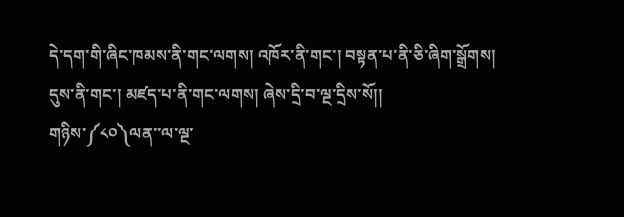དེ་དག་གི་ཞིང་ཁམས་ནི་གང་ལགས། འཁོར་ནི་གང་། བསྟན་པ་ནི་ཅི་ཞིག་སྒྲོགས། དུས་ནི་གང་། མཛད་པ་ནི་གང་ལགས། ཞེས་དྲི་བ་ལྔ་དྲིས་སོ།།
གཉིས་༼༨༠༽ལན་་ལ་ལྔ་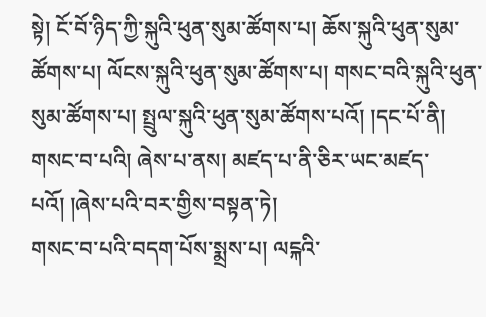སྟེ། ངོ་བོ་ཉིད་ཀྱི་སྐུའི་ཕུན་སུམ་ཚོགས་པ། ཆོས་སྐུའི་ཕུན་སུམ་ཚོགས་པ། ལོངས་སྐུའི་ཕུན་སུམ་ཚོགས་པ། གསང་བའི་སྐུའི་ཕུན་སུམ་ཚོགས་པ། སྤྲུལ་སྐུའི་ཕུན་སུམ་ཚོགས་པའོ། །དང་པོ་ནི།
གསང་བ་པའི། ཞེས་པ་ནས། མཛད་པ་ནི་ཅིར་ཡང་མཛད་པའོ། །ཞེས་པའི་བར་གྱིས་བསྟན་ཏེ།
གསང་བ་པའི་བདག་པོས་སྨྲས་པ། ལངྐའི་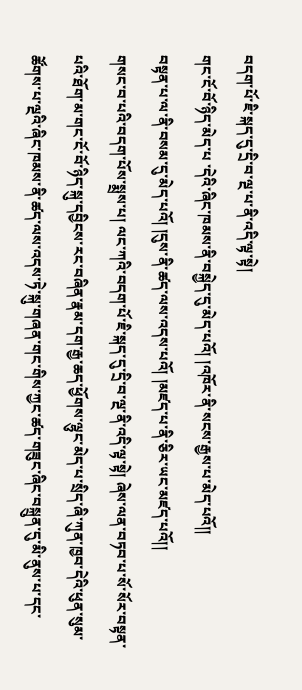བདག་པོ་ཇི་སྐད་དུ་དྲི་བ་ལྔ་པ་ནི་འདི་ལྟ་སྟེ།
གང་ངོ་བོ་ཉིད་མེད་པ ་དེའི་ཞིང་ཁམས་ནི་བསྐྱེད་དུ་མེད་པའོ། །འཁོར་ནི་སངས་རྒྱས་པ་མེད་པའོ།།
བསྟན་པ་ལ་ནི་བསམ་དུ་མེད་པའོ། །དུས་ནི་ཚད་ལས་འདས་པའོ། །མཛད་པ་ནི་ཅིར་ཡང་མཛད་པའོ།།
གསང་བ་པའི་བདག་པོས་སྨྲས་པ། ལང་ཀའི་བདག་པོ་ཇི་སྐད་དུ་དྲི་བ་ལྔ་ནི་འདི་ལྟ་སྟེ། ཞེས་ལན་བཏབ་པ་སོ་སོར་བསྟན་པའི་ཐོག་མ་གང་ངོ་བོ་ཉིད་སྐུ་དབྱིངས་རང་བཞིན་རྣམ་དག་རྒྱ་ཆད་ཕྱོགས་ལྷུང་མེད་པ་སྲིད་ཞི་ཀུན་ཁྱབ་དེའི་ཕུན་སུམ་ཚོགས་པ་ལྔའི་ཞིང་ཁམས་ནི་ཚད་ལས་འདས་ཏེ་སྐུ་གཞན་གང་གིས་ཀྱང་ཚད་གཟུང་ཞིང་བསྐྲུན་དུ་མི་ནུས་པ་དང་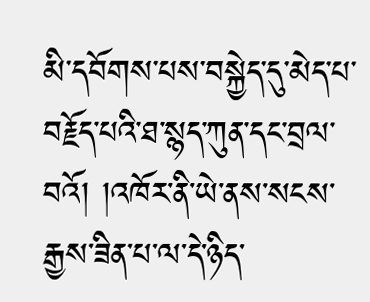མི་དབོགས་པས་བསྐྱེད་དུ་མེད་པ་བརྗོད་པའི་ཐ་སྙད་ཀུན་དང་བྲལ་བའོ། །འཁོར་ནི་ཡེ་ནས་སངས་རྒྱས་ཟིན་པ་ལ་དེ་ཉིད་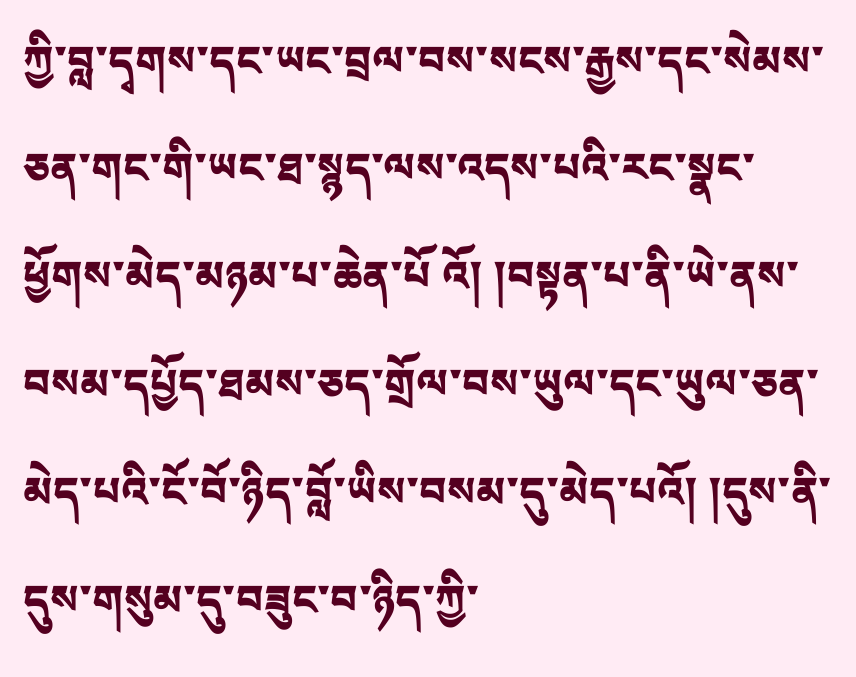ཀྱི་བླ་དྭགས་དང་ཡང་བྲལ་བས་སངས་རྒྱས་དང་སེམས་ཅན་གང་གི་ཡང་ཐ་སྙད་ལས་འདས་པའི་རང་སྣང་ཕྱོགས་མེད་མཉམ་པ་ཆེན་པོ འོ། །བསྟན་པ་ནི་ཡེ་ནས་བསམ་དཔྱོད་ཐམས་ཅད་གྲོལ་བས་ཡུལ་དང་ཡུལ་ཅན་མེད་པའི་ངོ་བོ་ཉིད་བློ་ཡིས་བསམ་དུ་མེད་པའོ། །དུས་ནི་དུས་གསུམ་དུ་བཟུང་བ་ཉིད་ཀྱི་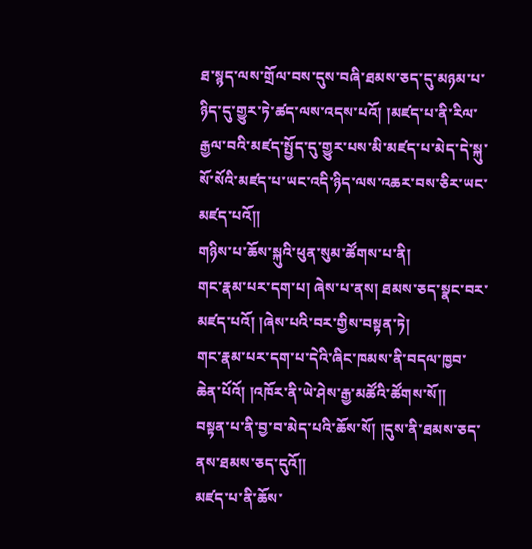ཐ་སྙད་ལས་གྲོལ་བས་དུས་བཞི་ཐམས་ཅད་དུ་མཉམ་པ་ཉིད་དུ་གྱུར་ཏེ་ཚད་ལས་འདས་པའོ། །མཛད་པ་ནི་རིལ་རྒྱལ་བའི་མཛད་སྤྱོད་དུ་གྱུར་པས་མི་མཛད་པ་མེད་དེ་སྐུ་སོ་སོའི་མཛད་པ་ཡང་འདི་ཉིད་ལས་འཆར་བས་ཅིར་ཡང་མཛད་པའོ།།
གཉིས་པ་ཆོས་སྐུའི་ཕུན་སུམ་ཚོགས་པ་ནི།
གང་རྣམ་པར་དག་པ། ཞེས་པ་ནས། ཐམས་ཅད་སྣང་བར་མཛད་པའོ། །ཞེས་པའི་བར་གྱིས་བསྟན་ཏེ།
གང་རྣམ་པར་དག་པ་དེའི་ཞིང་ཁམས་ནི་བདལ་ཁྱབ་ཆེན་པོའོ། །འཁོར་ནི་ཡེ་ཤེས་རྒྱ་མཚོའི་ཚོགས་སོ།།
བསྟན་པ་ནི་བྱ་བ་མེད་པའི་ཆོས་སོ། །དུས་ནི་ཐམས་ཅད་ནས་ཐམས་ཅད་དུའོ།།
མཛད་པ་ནི་ཆོས་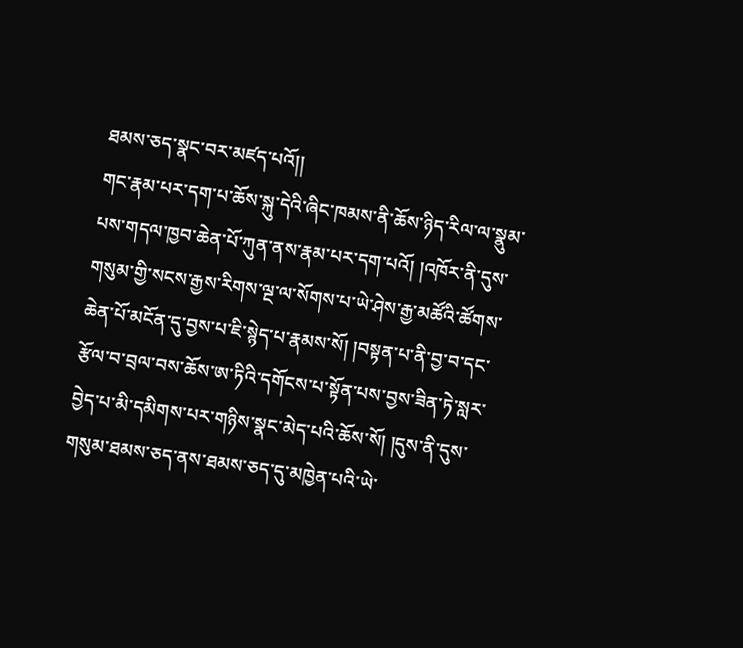ཐམས་ཅད་སྣང་བར་མཛད་པའོ།།
གང་རྣམ་པར་དག་པ་ཆོས་སྐུ་དེའི་ཞིང་ཁམས་ནི་ཆོས་ཉིད་རིལ་ལ་སྣུམ་པས་གདལ་ཁྱབ་ཆེན་པོ་ཀུན་ནས་རྣམ་པར་དག་པའོ། །འཁོར་ནི་དུས་གསུམ་གྱི་སངས་རྒྱས་རིགས་ལྔ་ལ་སོགས་པ་ཡེ་ཤེས་རྒྱ་མཚོའི་ཚོགས་ཆེན་པོ་མངོན་དུ་བྱས་པ་ཇི་སྙེད་པ་རྣམས་སོ། །བསྟན་པ་ནི་བྱ་བ་དང་རྩོལ་བ་བྲལ་བས་ཆོས་ཨ་ཏིའི་དགོངས་པ་སྟོན་པས་བྱས་ཟིན་ཏེ་སླར་བྱེད་པ་མི་དམིགས་པར་གཉིས་སྣང་མེད་པའི་ཆོས་སོ། །དུས་ནི་དུས་གསུམ་ཐམས་ཅད་ནས་ཐམས་ཅད་དུ་མཁྱེན་པའི་ཡེ་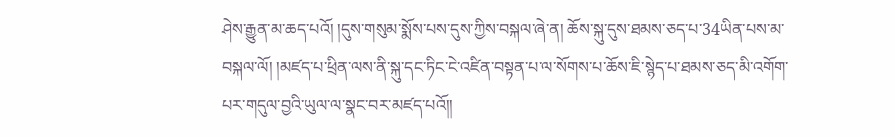ཤེས་རྒྱུན་མ་ཆད་པའོ། །དུས་གསུམ་སྨོས་པས་དུས་ཀྱིས་བསྐལ་ཞེ་ན། ཆོས་སྐུ་དུས་ཐམས་ཅད་པ་34ཡིན་པས་མ་བསྐལ་ལོ། །མཛད་པ་ཕྲིན་ལས་ནི་སྐུ་དང་ཏིང་ངེ་འཛིན་བསྟན་པ་ལ་སོགས་པ་ཆོས་ཇི་སྙེད་པ་ཐམས་ཅད་མི་འགོག་པར་གདུལ་བྱའི་ཡུལ་ལ་སྣང་བར་མཛད་པའོ།།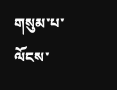གསུམ་པ་ལོངས་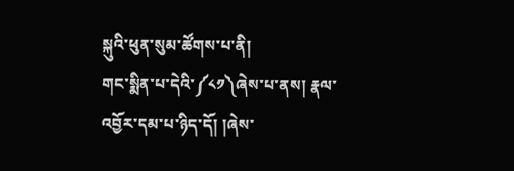སྐུའི་ཕུན་སུམ་ཚོགས་པ་ནི།
གང་སྨིན་པ་དེའི་༼༨༡༽ཞེས་པ་ནས། རྣལ་འབྱོར་དམ་པ་ཉིད་དོ། །ཞེས་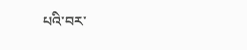པའི་བར་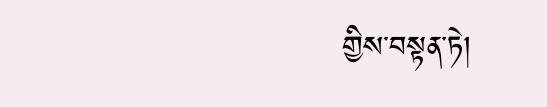གྱིས་བསྟན་ཏེ།